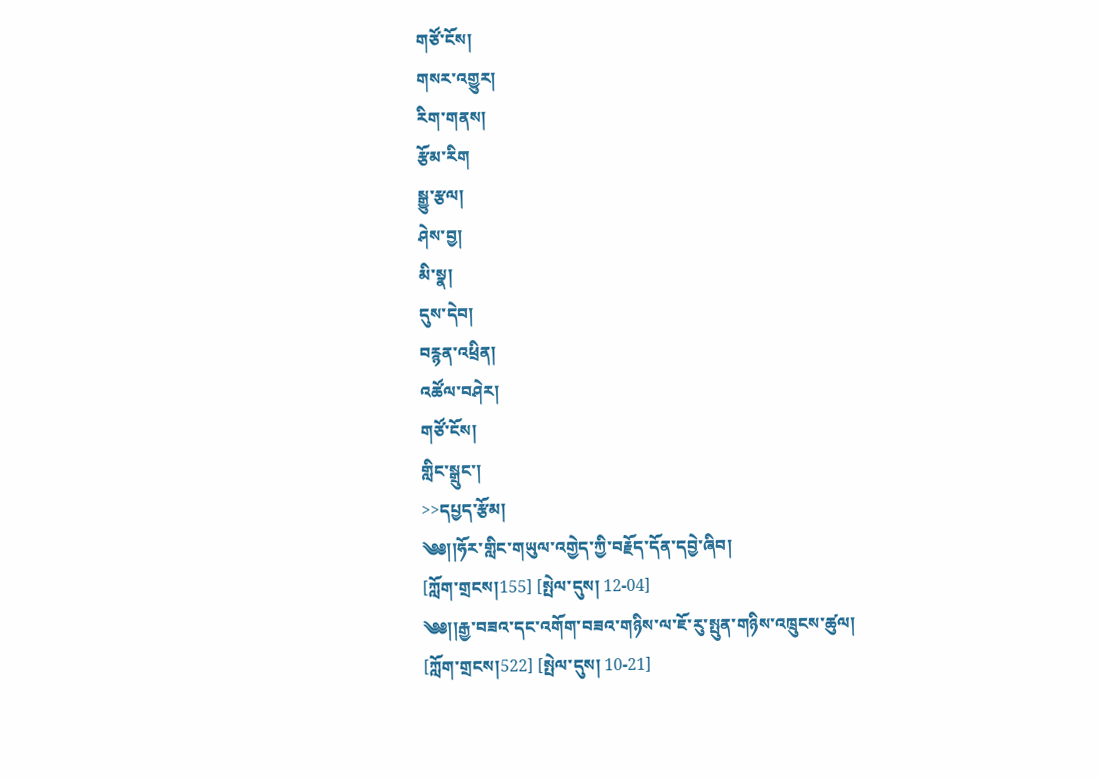གཙོ་ངོས།
གསར་འགྱུར།
རིག་གནས།
རྩོམ་རིག
སྒྱུ་རྩལ།
ཤེས་བྱ།
མི་སྣ།
དུས་དེབ།
བརྙན་འཕྲིན།
འཚོལ་བཤེར།
གཙོ་ངོས།
གླིང་སྒྲུང་།
>>དཔྱད་རྩོམ།
༄༅།།ཧོར་གླིང་གཡུལ་འགྱེད་ཀྱི་བརྗོད་དོན་དབྱེ་ཞིབ།
[ཀློག་གྲངས།155] [སྤེལ་དུས། 12-04]
༄༅།།རྒྱ་བཟའ་དང་འགོག་བཟའ་གཉིས་ལ་ཇོ་རུ་སྤུན་གཉིས་འཁྲུངས་ཚུལ།
[ཀློག་གྲངས།522] [སྤེལ་དུས། 10-21]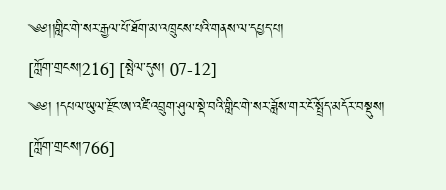༄༅།།གླིང་གེ་སར་རྒྱལ་པོ་ཐོག་མ་འཁྲུངས་པའི་གནས་ལ་དཔྱད་པ།
[ཀློག་གྲངས།216] [སྤེལ་དུས། 07-12]
༄༅། །དཔལ་ཡུལ་རྫོང་ཨ་འཛི་འབྲུག་ཤུལ་སྡེ་བའི་གླིང་གེ་སར་ཟློས་གར་ངོ་སྤྲོད་མདོར་བསྡུས།
[ཀློག་གྲངས།766]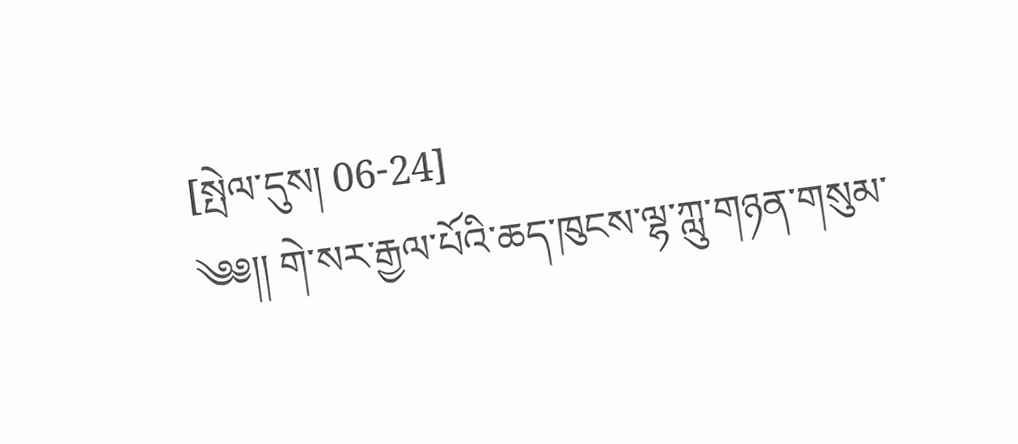[སྤེལ་དུས། 06-24]
༄༅།། གེ་སར་རྒྱལ་པོའི་ཆད་ཁུངས་ལྷ་ཀླུ་གཉན་གསུམ་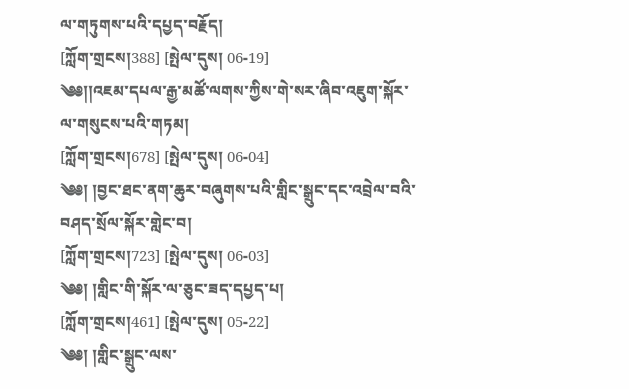ལ་གཏུགས་པའི་དཔྱད་བརྗོད།
[ཀློག་གྲངས།388] [སྤེལ་དུས། 06-19]
༄༅།།འཇམ་དཔལ་རྒྱ་མཚོ་ལགས་ཀྱིས་གེ་སར་ཞིབ་འཇུག་སྐོར་ལ་གསུངས་པའི་གཏམ།
[ཀློག་གྲངས།678] [སྤེལ་དུས། 06-04]
༄༅། །བྱང་ཐང་ནག་ཆུར་བཞུགས་པའི་གླིང་སྒྲུང་དང་འབྲེལ་བའི་བཤད་སྲོལ་སྐོར་གླེང་བ།
[ཀློག་གྲངས།723] [སྤེལ་དུས། 06-03]
༄༅། །གླིང་གི་སྐོར་ལ་ཅུང་ཟད་དཔྱད་པ།
[ཀློག་གྲངས།461] [སྤེལ་དུས། 05-22]
༄༅། །གླིང་སྒྲུང་ལས་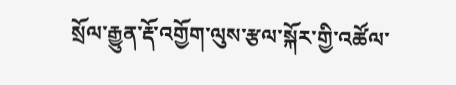སྲོལ་རྒྱུན་རྡོ་འགྱོག་ལུས་རྩལ་སྐོར་གྱི་འཚོལ་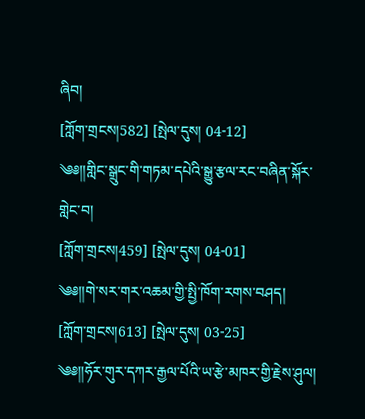ཞིབ།
[ཀློག་གྲངས།582] [སྤེལ་དུས། 04-12]
༄༅།།གླིང་སྒྲུང་གི་གཏམ་དཔེའི་སྒྱུ་རྩལ་རང་བཞིན་སྐོར་གླེང་བ།
[ཀློག་གྲངས།459] [སྤེལ་དུས། 04-01]
༄༅།།གེ་སར་གར་འཆམ་གྱི་སྤྱི་ཁོག་རགས་བཤད།
[ཀློག་གྲངས།613] [སྤེལ་དུས། 03-25]
༄༅།།ཧོར་གུར་དཀར་རྒྱལ་པོའི་ཡ་རྩེ་མཁར་གྱི་རྗེས་ཤུལ།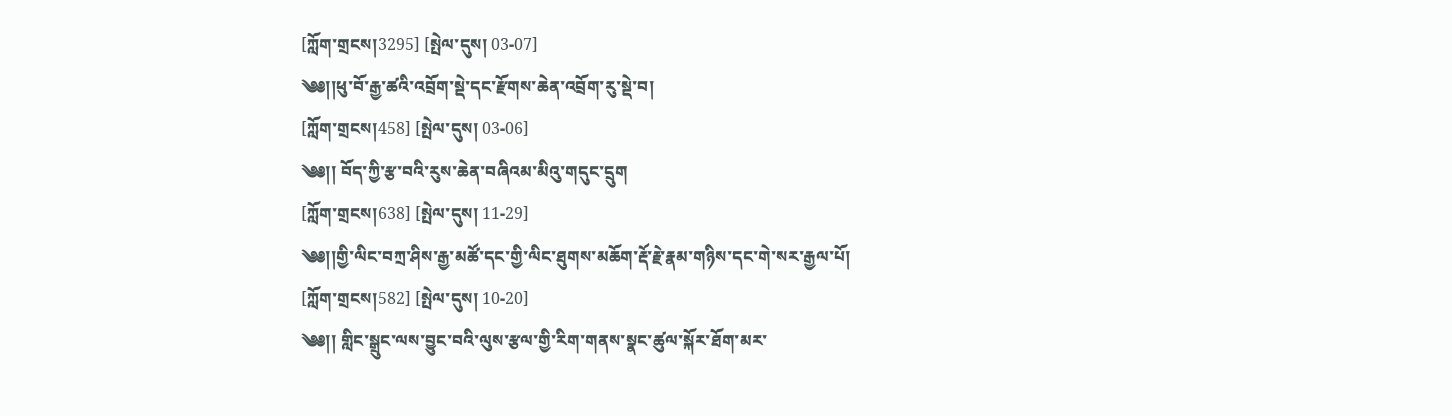[ཀློག་གྲངས།3295] [སྤེལ་དུས། 03-07]
༄༅།།ཕུ་བོ་རྒྱ་ཚའི་འབྲོག་སྡེ་དང་རྫོགས་ཆེན་འབྲོག་རུ་སྡེ་བ།
[ཀློག་གྲངས།458] [སྤེལ་དུས། 03-06]
༄༅།། བོད་ཀྱི་རྩ་བའི་རུས་ཆེན་བཞིའམ་མིའུ་གདུང་དྲུག
[ཀློག་གྲངས།638] [སྤེལ་དུས། 11-29]
༄༅།།གྱི་ལིང་བཀྲ་ཤིས་རྒྱ་མཚོ་དང་གྱི་ལིང་ཐུགས་མཆོག་རྡོ་རྗེ་རྣམ་གཉིས་དང་གེ་སར་རྒྱལ་པོ།
[ཀློག་གྲངས།582] [སྤེལ་དུས། 10-20]
༄༅།། གླིང་སྒྲུང་ལས་བྱུང་བའི་ལུས་རྩལ་གྱི་རིག་གནས་སྣང་ཚུལ་སྐོར་ཐོག་མར་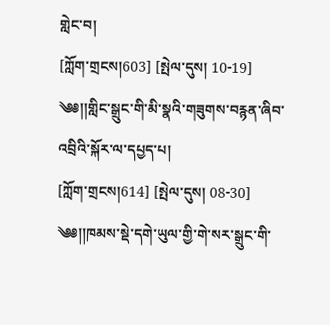གླེང་བ།
[ཀློག་གྲངས།603] [སྤེལ་དུས། 10-19]
༄༅།།གླིང་སྒྲུང་གི་མི་སྣའི་གཟུགས་བརྙན་ཞིབ་འབྲིའི་སྐོར་ལ་དཔྱད་པ།
[ཀློག་གྲངས།614] [སྤེལ་དུས། 08-30]
༄༅།།ཁམས་སྡེ་དགེ་ཡུལ་གྱི་གེ་སར་སྒྲུང་གི་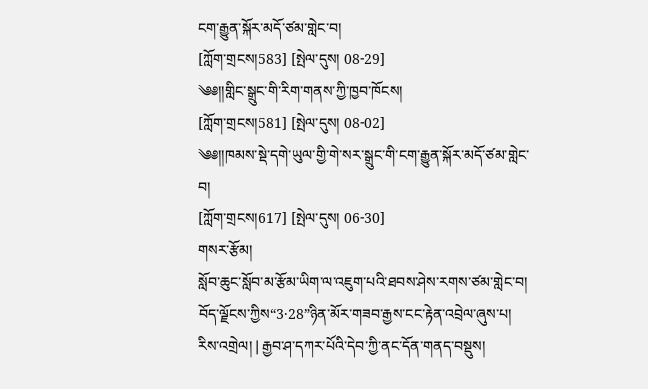ངག་རྒྱུན་སྐོར་མདོ་ཙམ་གླེང་བ།
[ཀློག་གྲངས།583] [སྤེལ་དུས། 08-29]
༄༅།།གླིང་སྒྲུང་གི་རིག་གནས་ཀྱི་ཁྱབ་ཁོངས།
[ཀློག་གྲངས།581] [སྤེལ་དུས། 08-02]
༄༅།།ཁམས་སྡེ་དགེ་ཡུལ་གྱི་གེ་སར་སྒྲུང་གི་ངག་རྒྱུན་སྐོར་མདོ་ཙམ་གླེང་བ།
[ཀློག་གྲངས།617] [སྤེལ་དུས། 06-30]
གསར་རྩོམ།
སློབ་ཆུང་སློབ་མ་རྩོམ་ཡིག་ལ་འཇུག་པའི་ཐབས་ཤེས་རགས་ཙམ་གླེང་བ།
བོད་ལྗོངས་ཀྱིས“3·28”ཉིན་མོར་གཟབ་རྒྱས་ངང་རྟེན་འབྲེལ་ཞུས་པ།
རིས་འགྲེལ། | རྒྱབ་ཤ་དཀར་པོའི་དེབ་ཀྱི་ནང་དོན་གནད་བསྡུས།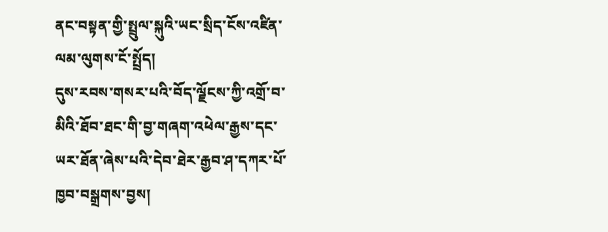ནང་བསྟན་གྱི་སྤྲུལ་སྐུའི་ཡང་སྲིད་ངོས་འཛིན་ལམ་ལུགས་ངོ་སྤྲོད།
དུས་རབས་གསར་པའི་བོད་ལྗོངས་ཀྱི་འགྲོ་བ་མིའི་ཐོབ་ཐང་གི་བྱ་གཞག་འཕེལ་རྒྱས་དང་ཡར་ཐོན་ཞེས་པའི་དེབ་ཐེར་རྒྱབ་ཤ་དཀར་པོ་ཁྱབ་བསྒྲགས་བྱས།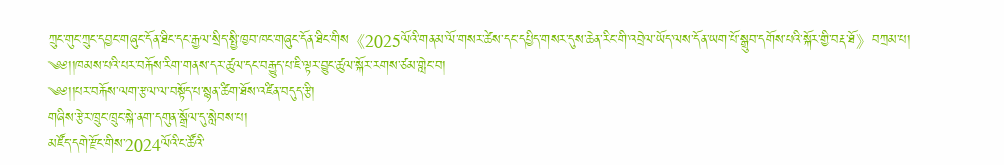ཀྲུང་གུང་ཀྲུང་དབྱང་གཞུང་དོན་ཐིང་དང་རྒྱལ་སྲིད་སྤྱི་ཁྱབ་ཁང་གཞུང་དོན་ཐིང་གིས《2025ལོའི་གནམ་ལོ་གསར་ཚེས་དང་དཔྱིད་གསར་དུས་ཆེན་རིང་གི་འབྲེལ་ཡོད་ལས་དོན་ཡག་པོ་སྒྲུབ་དགོས་པའི་སྐོར་གྱི་བརྡ་ཐོ》བཀྲམ་པ།
༄༅།།ཁམས་པའི་པར་བརྐོས་རིག་གནས་དར་ཚུལ་དང་བརྒྱུད་པ་ཇི་ལྟར་བྱུང་ཚུལ་སྐོར་རགས་ཙམ་གླེང་བ།
༄༅།།པར་བརྐོས་ལག་རྩལ་ལ་བསྟོད་པ་སྙན་ཚིག་ཐོས་འཛིན་བདུད་རྩི།
གཞིས་རྩེར་ཁྲུང་ཁྲུང་སྐེ་ནག་དགུན་སྒྲོལ་དུ་སླེབས་པ།
མཛོད་དགེ་རྫོང་གིས་2024ལོའི་ང་ཚོའི་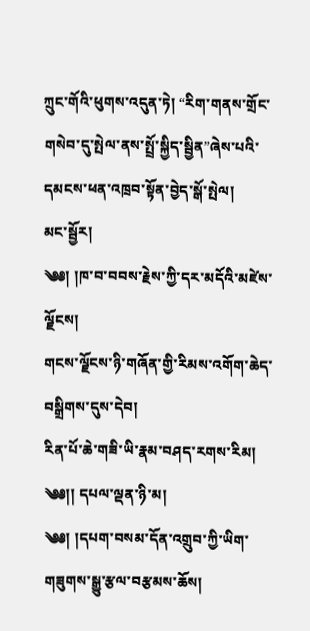ཀྲུང་གོའི་ཕུགས་འདུན་ཏེ། “རིག་གནས་གྲོང་གསེབ་དུ་སྤེལ་ནས་སྤྲོ་སྐྱིད་སྦྱིན”ཞེས་པའི་དམངས་ཕན་འཁྲབ་སྟོན་བྱེད་སྒོ་སྤེལ།
མང་སྦྱོར།
༄༅། །ཁ་བ་བབས་རྗེས་ཀྱི་དར་མདོའི་མཛེས་ལྗོངས།
གངས་ལྗོངས་ཉི་གཞོན་གྱི་རིམས་འགོག་ཆེད་བསྒྲིགས་དུས་དེབ།
རིན་པོ་ཆེ་གཟི་ཡི་རྣམ་བཤད་རགས་རིམ།
༄༅།། དཔལ་ལྡན་ཉི་མ།
༄༅། །དཔག་བསམ་དོན་འགྲུབ་ཀྱི་ཡིག་གཟུགས་སྒྱུ་རྩལ་བརྩམས་ཆོས།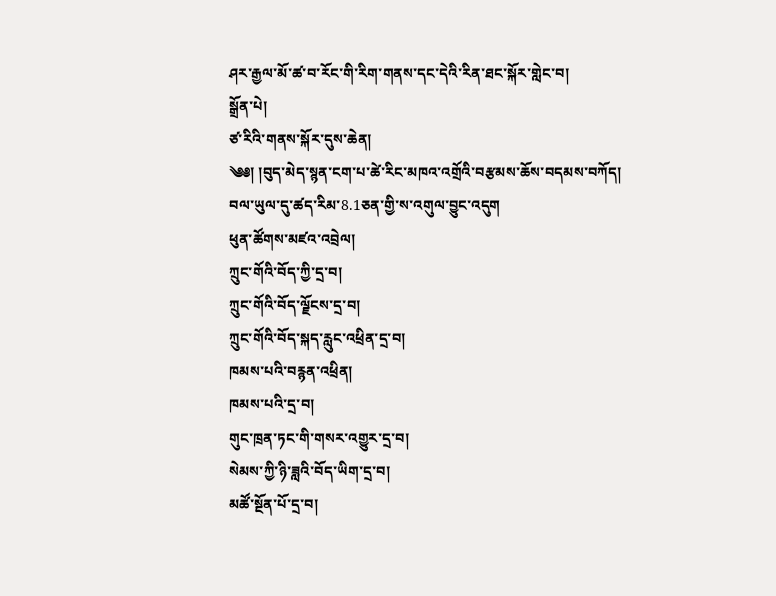ཤར་རྒྱལ་མོ་ཚ་བ་རོང་གི་རིག་གནས་དང་དེའི་རིན་ཐང་སྐོར་གླེང་བ།
སྒྲོན་པེ།
ཙ་རིའི་གནས་སྐོར་དུས་ཆེན།
༄༅། །བུད་མེད་སྙན་ངག་པ་ཚེ་རིང་མཁའ་འགྲོའི་བརྩམས་ཆོས་བདམས་བཀོད།
བལ་ཡུལ་དུ་ཚད་རིམ་8.1ཅན་གྱི་ས་འགུལ་བྱུང་འདུག
ཕུན་ཚོགས་མཛའ་འབྲེལ།
ཀྲུང་གོའི་བོད་ཀྱི་དྲ་བ།
ཀྲུང་གོའི་བོད་ལྗོངས་དྲ་བ།
ཀྲུང་གོའི་བོད་སྐད་རླུང་འཕྲིན་དྲ་བ།
ཁམས་པའི་བརྙན་འཕྲིན།
ཁམས་པའི་དྲ་བ།
གུང་ཁྲན་ཏང་གི་གསར་འགྱུར་དྲ་བ།
སེམས་ཀྱི་ཉི་ཟླའི་བོད་ཡིག་དྲ་བ།
མཚོ་སྔོན་པོ་དྲ་བ།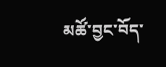མཚོ་བྱང་བོད་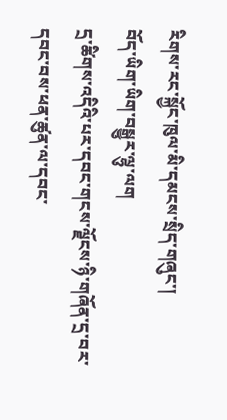རིགས་རང་སྐྱོང་ཁུལ་མི་དམངས་སྲིད་གཞུང་།
བོད་ཡིག་ཡིག་བསྒྱུར་ལྷུ་ལག
དྲ་ཚིགས་འདིའི་པར་དབང་གངས་ལྗོངས་ཉི་གཞོན་དྲ་བར་དབང་བས་ཕན་ཚུན་ལ་དབང་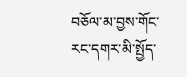བཅོལ་མ་བྱས་གོང་རང་དགར་མི་སྤྱོད་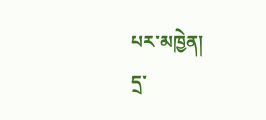པར་མཁྱེན།
དྲ་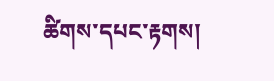ཚིགས་དཔང་རྟགས།